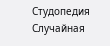Студопедия
Случайная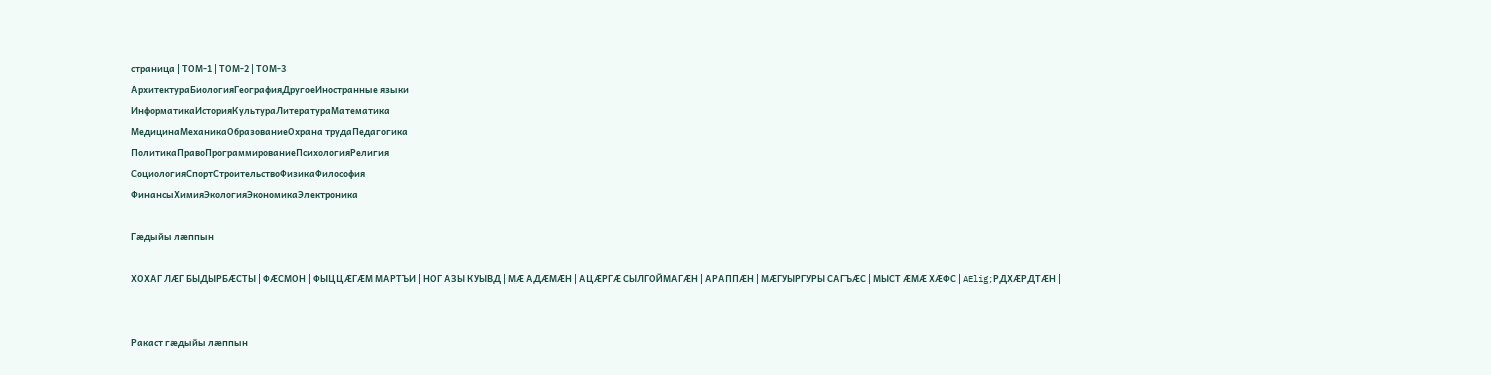страница | ТОМ-1 | ТОМ-2 | ТОМ-3
АрхитектураБиологияГеографияДругоеИностранные языки
ИнформатикаИсторияКультураЛитератураМатематика
МедицинаМеханикаОбразованиеОхрана трудаПедагогика
ПолитикаПравоПрограммированиеПсихологияРелигия
СоциологияСпортСтроительствоФизикаФилософия
ФинансыХимияЭкологияЭкономикаЭлектроника

Гæдыйы лæппын

ХОХАГ ЛÆГ БЫДЫРБÆСТЫ | ФÆСМОН | ФЫЦЦÆГÆМ МАРТЪИ | НОГ АЗЫ КУЫВД | МÆ АДÆМÆН | АЦÆРГÆ СЫЛГОЙМАГÆН | АРАППÆН | МÆГУЫРГУРЫ САГЪÆС | МЫСТ ÆМÆ ХÆФС | AElig;РДХÆРДТÆН |


Ракаст гæдыйы лæппын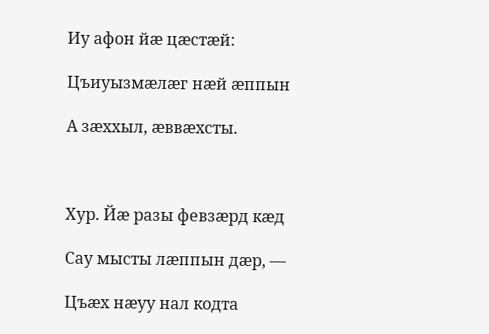Иу афон йæ цæстæй:

Цъиуызмæлæг нæй æппын

А зæххыл, æввæхсты.



Хур. Йæ разы февзæрд кæд

Сау мысты лæппын дæр, —

Цъæх нæуу нал кодта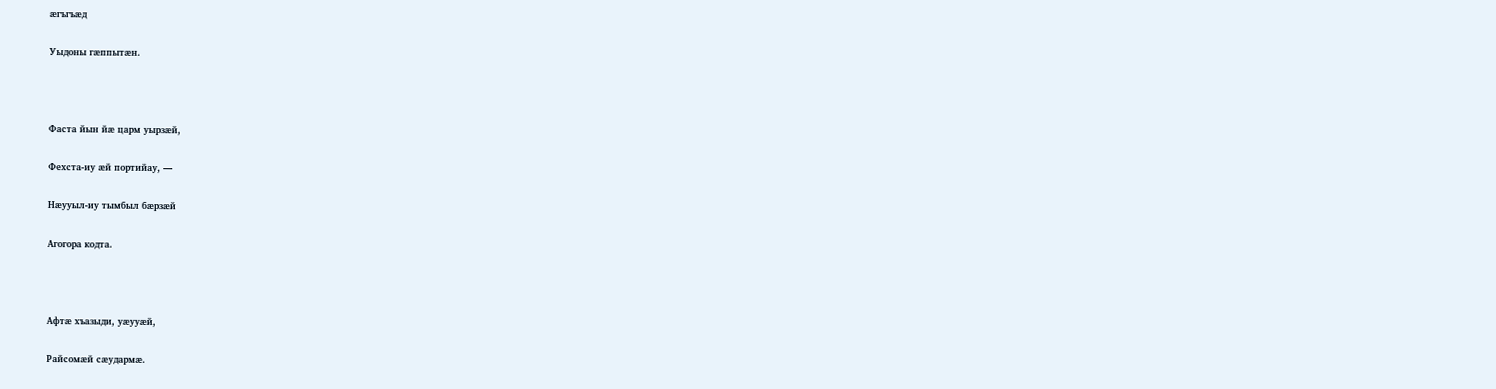æгъгъæд

Уыдоны гæппытæн.



Фаста йын йæ царм уырзæй,

Фехста-иу æй портийау, —

Нæууыл-иу тымбыл бæрзæй

Агогора кодта.



Афтæ хъазыди, уæууæй,

Райсомæй сæудармæ.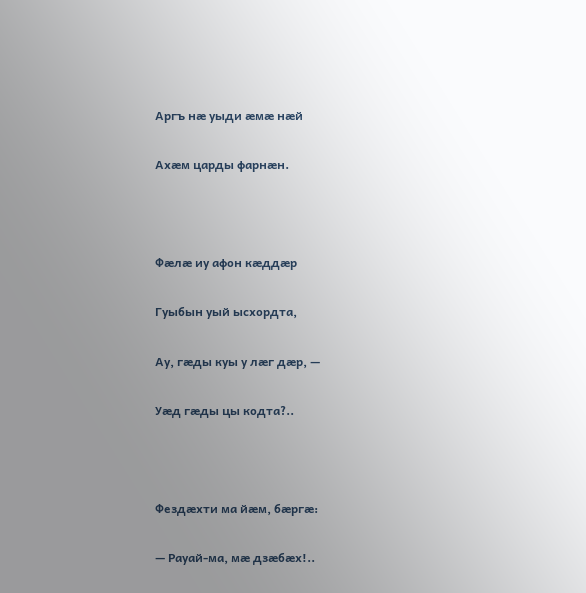Аргъ нæ уыди æмæ нæй

Ахæм царды фарнæн.



Фæлæ иу афон кæддæр

Гуыбын уый ысхордта,

Ау, гæды куы у лæг дæр, —

Уæд гæды цы кодта?..



Фездæхти ма йæм, бæргæ:

— Рауай-ма, мæ дзæбæх!..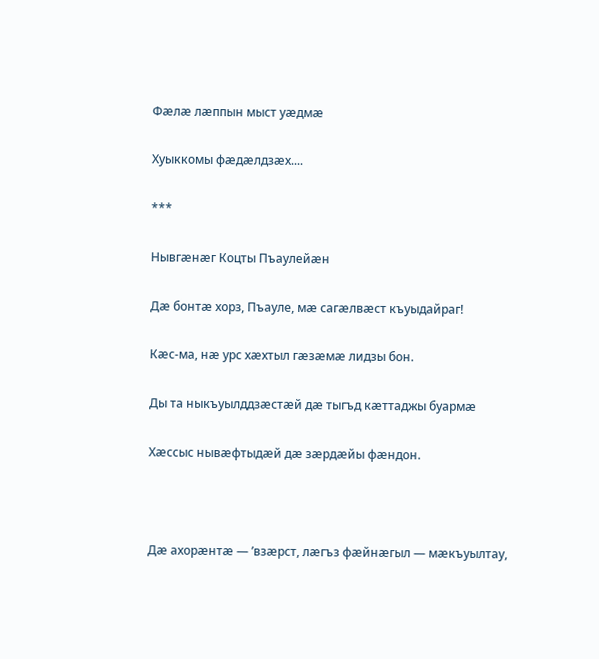Фæлæ лæппын мыст уæдмæ

Хуыккомы фæдæлдзæх....

***

Нывгæнæг Коцты Пъаулейæн

Дæ бонтæ хорз, Пъауле, мæ сагæлвæст къуыдайраг!

Кæс-ма, нæ урс хæхтыл гæзæмæ лидзы бон.

Ды та ныкъуылддзæстæй дæ тыгъд кæттаджы буармæ

Хæссыс нывæфтыдæй дæ зæрдæйы фæндон.



Дæ ахорæнтæ — ’взæрст, лæгъз фæйнæгыл — мæкъуылтау,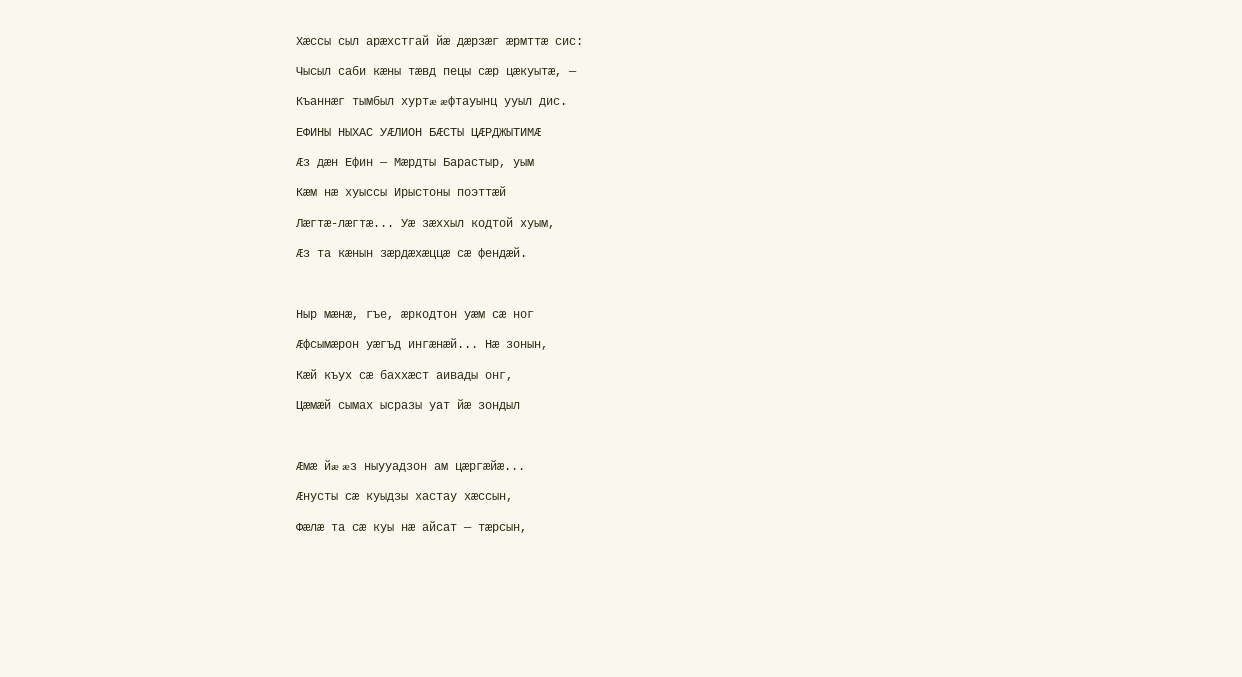Хæссы сыл арæхстгай йæ дæрзæг æрмттæ сис:

Чысыл саби кæны тæвд пецы сæр цæкуытæ, —

Къаннæг тымбыл хуртæ æфтауынц ууыл дис.

ЕФИНЫ НЫХАС УÆЛИОН БÆСТЫ ЦÆРДЖЫТИМÆ

Æз дæн Ефин — Мæрдты Барастыр, уым

Кæм нæ хуыссы Ирыстоны поэттæй

Лæгтæ-лæгтæ... Уæ зæххыл кодтой хуым,

Æз та кæнын зæрдæхæццæ сæ фендæй.



Ныр мæнæ, гъе, æркодтон уæм сæ ног

Æфсымæрон уæгъд ингæнæй... Нæ зонын,

Кæй къух сæ баххæст аивады онг,

Цæмæй сымах ысразы уат йæ зондыл



Æмæ йæ æз ныууадзон ам цæргæйæ...

Æнусты сæ куыдзы хастау хæссын,

Фæлæ та сæ куы нæ айсат — тæрсын,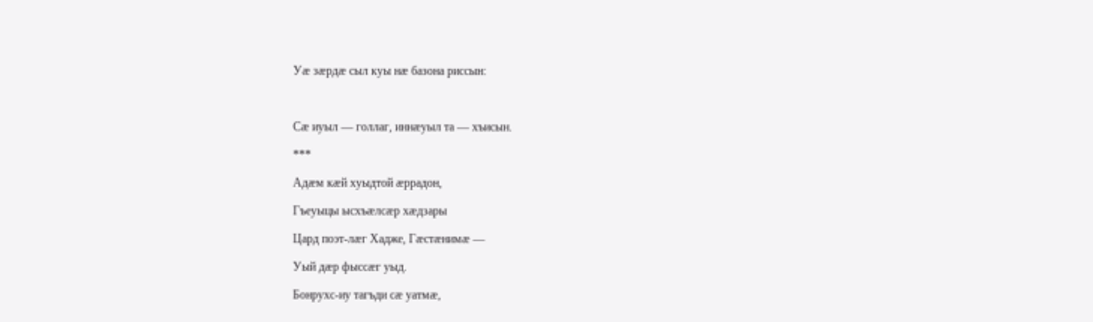Уæ зæрдæ сыл куы нæ базона риссын:



Сæ иуыл — голлаг, иннæуыл та — хъисын.

***

Адæм кæй хуыдтой æррадон,

Гъеуыцы ысхъæлсæр хæдзары

Цард поэт-лæг Хадже, Гæстæнимæ —

Уый дæр фыссæг уыд.

Бонрухс-иу тагъди сæ уатмæ,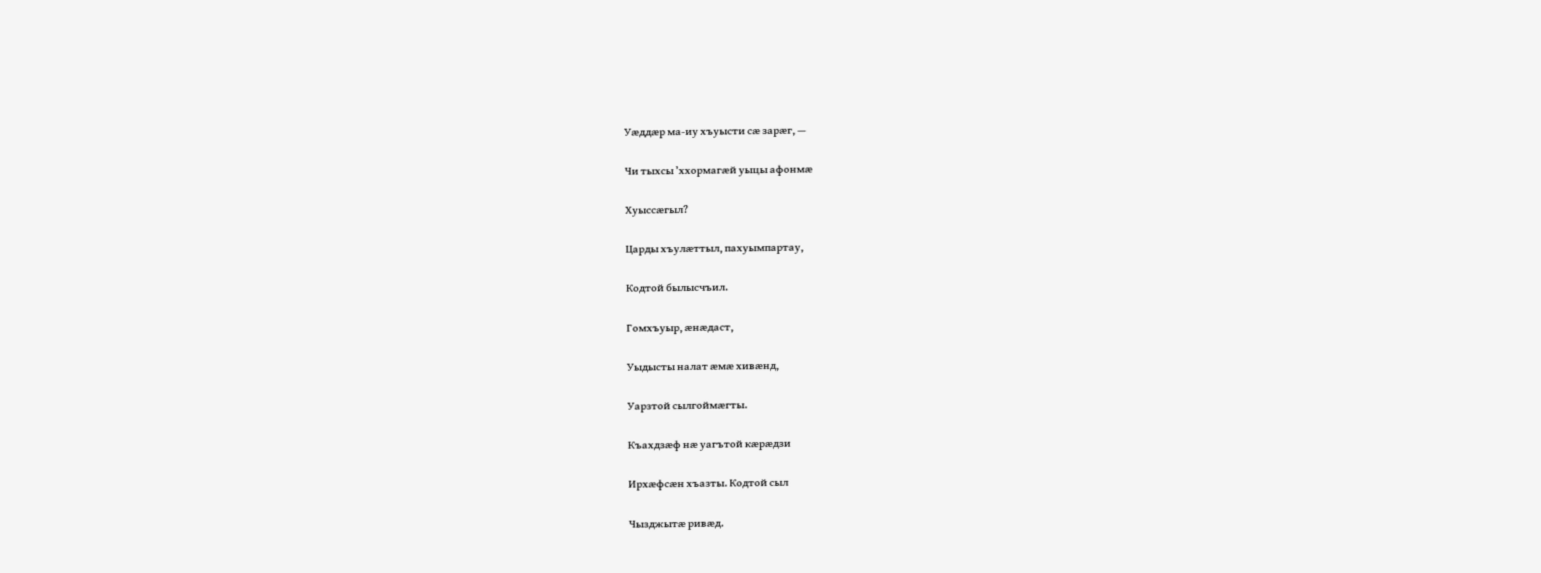Уæддæр ма-иу хъуысти сæ зарæг, —

Чи тыхсы ’ххормагæй уыцы афонмæ

Хуыссæгыл?

Царды хъулæттыл, пахуымпартау,

Кодтой былысчъил.

Гомхъуыр, æнæдаст,

Уыдысты налат æмæ хивæнд,

Уарзтой сылгоймæгты.

Къахдзæф нæ уагътой кæрæдзи

Ирхæфсæн хъазты. Кодтой сыл

Чызджытæ ривæд.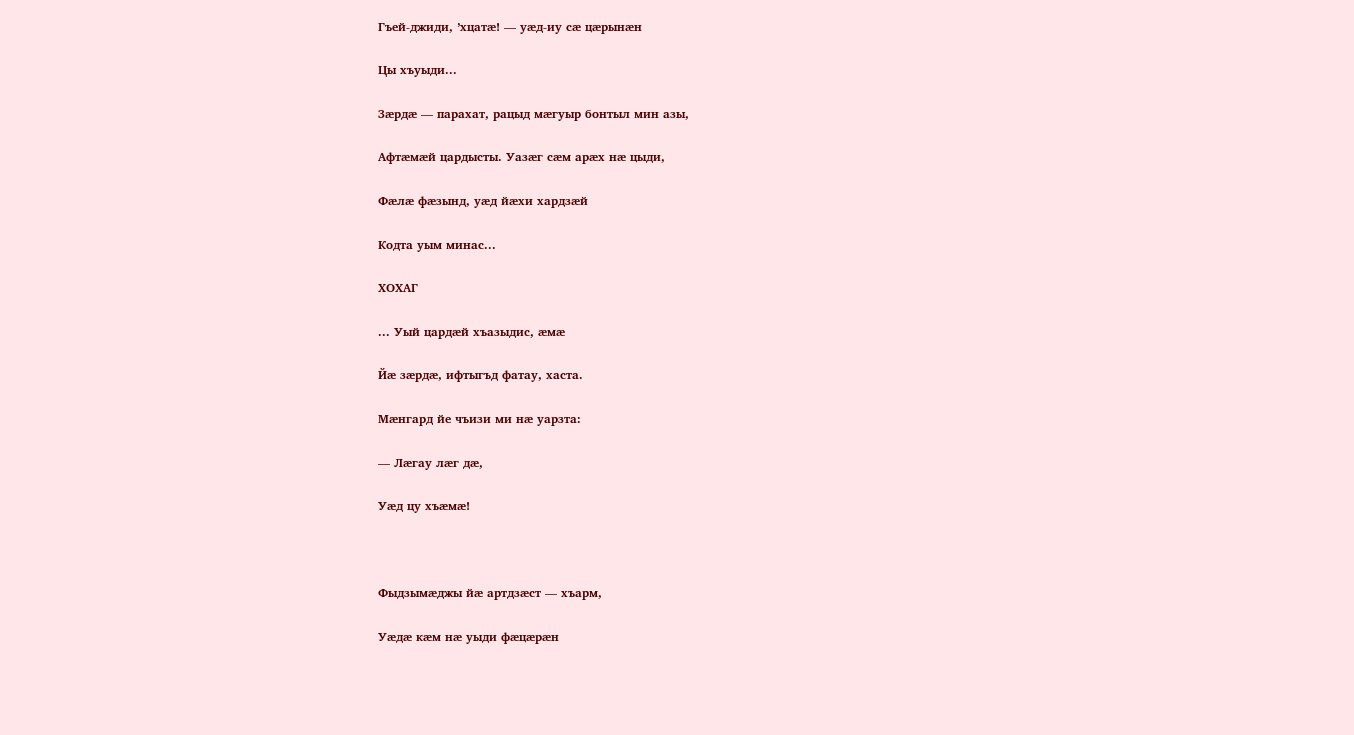Гъей-джиди, ’хцатæ! — уæд-иу сæ цæрынæн

Цы хъуыди...

Зæрдæ — парахат, рацыд мæгуыр бонтыл мин азы,

Афтæмæй цардысты. Уазæг сæм арæх нæ цыди,

Фæлæ фæзынд, уæд йæхи хардзæй

Кодта уым минас...

ХОХАГ

... Уый цардæй хъазыдис, æмæ

Йæ зæрдæ, ифтыгъд фатау, хаста.

Мæнгард йе чъизи ми нæ уарзта:

— Лæгау лæг дæ,

Уæд цу хъæмæ!



Фыдзымæджы йæ артдзæст — хъарм,

Уæдæ кæм нæ уыди фæцæрæн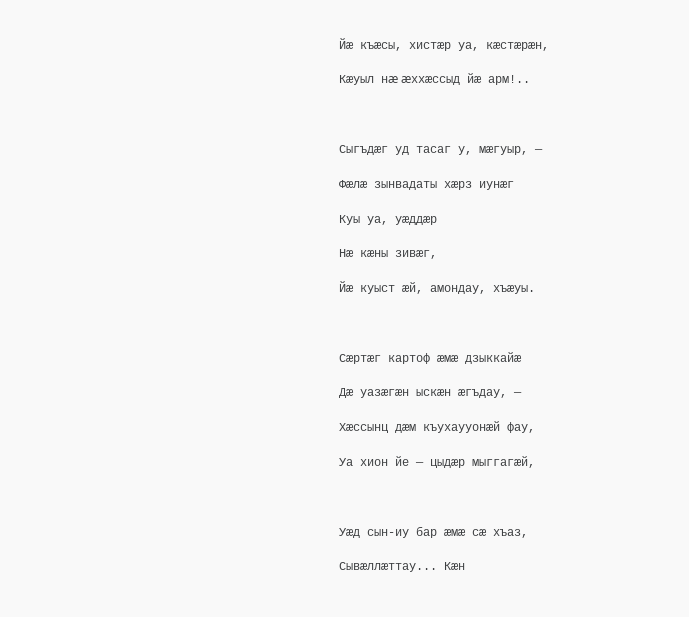Йæ къæсы, хистæр уа, кæстæрæн,

Кæуыл нæ æххæссыд йæ арм!..



Сыгъдæг уд тасаг у, мæгуыр, —

Фæлæ зынвадаты хæрз иунæг

Куы уа, уæддæр

Нæ кæны зивæг,

Йæ куыст æй, амондау, хъæуы.



Сæртæг картоф æмæ дзыккайæ

Дæ уазæгæн ыскæн æгъдау, —

Хæссынц дæм къухаууонæй фау,

Уа хион йе — цыдæр мыггагæй,



Уæд сын-иу бар æмæ сæ хъаз,

Сывæллæттау... Кæн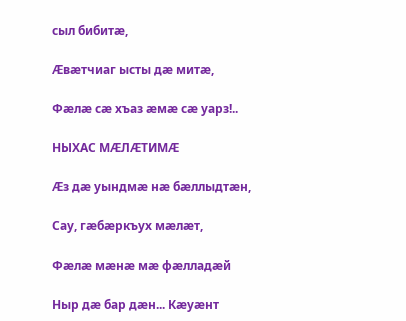сыл бибитæ,

Æвæтчиаг ысты дæ митæ,

Фæлæ сæ хъаз æмæ сæ уарз!..

НЫХАС МÆЛÆТИМÆ

Æз дæ уындмæ нæ бæллыдтæн,

Сау, гæбæркъух мæлæт,

Фæлæ мæнæ мæ фæлладæй

Ныр дæ бар дæн... Кæуæнт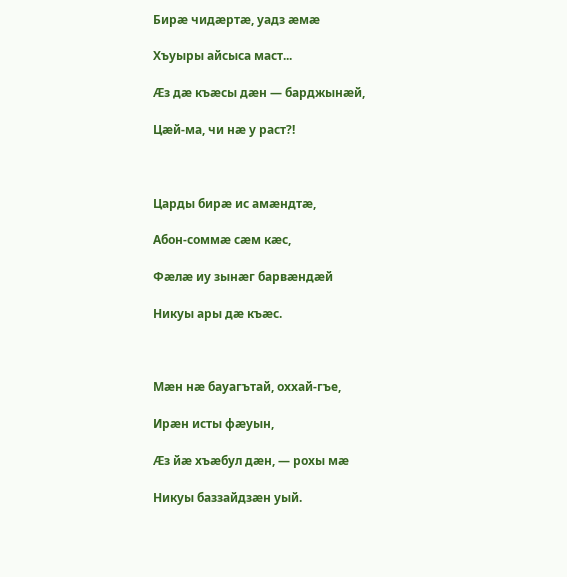Бирæ чидæртæ, уадз æмæ

Хъуыры айсыса маст...

Æз дæ къæсы дæн — барджынæй,

Цæй-ма, чи нæ у раст?!



Царды бирæ ис амæндтæ,

Абон-соммæ сæм кæс,

Фæлæ иу зынæг барвæндæй

Никуы ары дæ къæс.



Мæн нæ бауагътай, оххай-гъе,

Ирæн исты фæуын,

Æз йæ хъæбул дæн, — рохы мæ

Никуы баззайдзæн уый.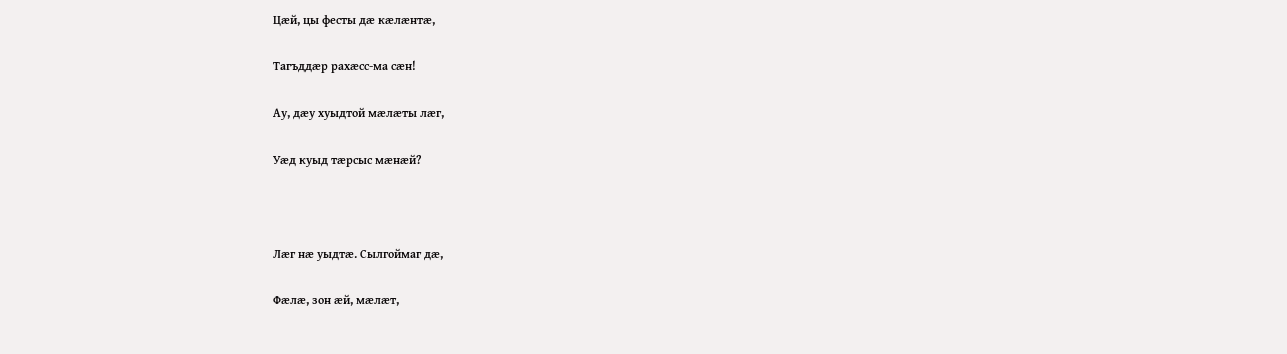Цæй, цы фесты дæ кæлæнтæ,

Тагъддæр рахæсс-ма сæн!

Ау, дæу хуыдтой мæлæты лæг,

Уæд куыд тæрсыс мæнæй?



Лæг нæ уыдтæ. Сылгоймаг дæ,

Фæлæ, зон æй, мæлæт,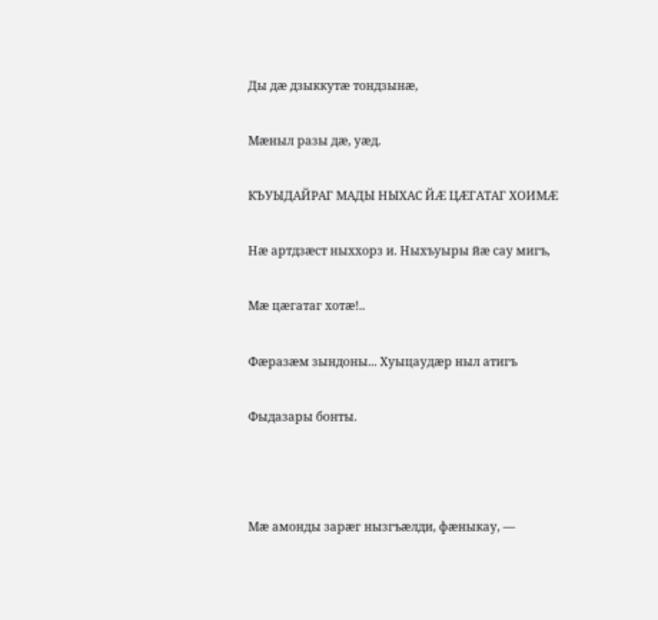Ды дæ дзыккутæ тондзынæ,

Мæныл разы дæ, уæд.

КЪУЫДАЙРАГ МАДЫ НЫХАС ЙÆ ЦÆГАТАГ ХОИМÆ

Нæ артдзæст ныххорз и. Ныхъуыры йæ сау мигъ,

Мæ цæгатаг хотæ!..

Фæразæм зындоны... Хуыцаудæр ныл атигъ

Фыдазары бонты.



Мæ амонды зарæг нызгъæлди, фæныкау, —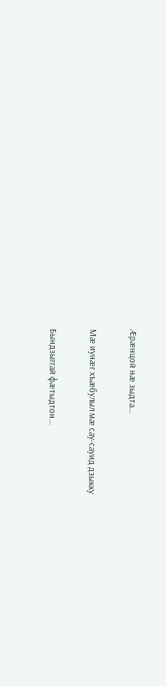Æрæнцой нæ зыдта...

Мæ иунæг хъæбулыл мæ сау-сауид дзыкку

Бындзыггай фæтыдтон...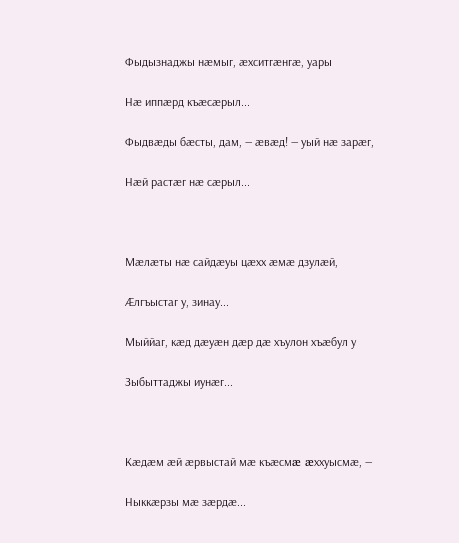Фыдызнаджы нæмыг, æхситгæнгæ, уары

Нæ иппæрд къæсæрыл...

Фыдвæды бæсты, дам, — æвæд! — уый нæ зарæг,

Нæй растæг нæ сæрыл...



Мæлæты нæ сайдæуы цæхх æмæ дзулæй,

Æлгъыстаг у, зинау...

Мыййаг, кæд дæуæн дæр дæ хъулон хъæбул у

Зыбыттаджы иунæг...



Кæдæм æй æрвыстай мæ къæсмæ æххуысмæ, —

Ныккæрзы мæ зæрдæ...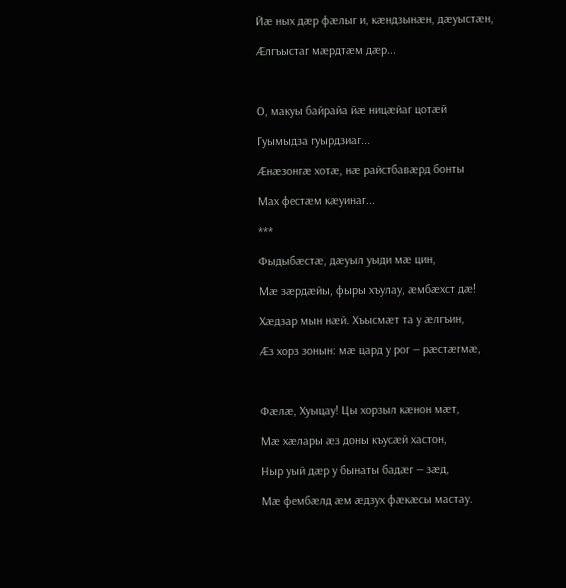Йæ ных дæр фæлыг и, кæндзынæн, дæуыстæн,

Æлгъыстаг мæрдтæм дæр...



О, макуы байрайа йæ ницæйаг цотæй

Гуымыдза гуырдзиаг...

Æнæзонгæ хотæ, нæ райстбавæрд бонты

Мах фестæм кæуинаг...

***

Фыдыбæстæ, дæуыл уыди мæ цин,

Мæ зæрдæйы, фыры хъулау, æмбæхст дæ!

Хæдзар мын нæй. Хъысмæт та у æлгъин,

Æз хорз зонын: мæ цард у рог — рæстæгмæ,



Фæлæ, Хуыцау! Цы хорзыл кæнон мæт,

Мæ хæлары æз доны къусæй хастон,

Ныр уый дæр у бынаты бадæг — зæд,

Мæ фембæлд æм æдзух фæкæсы мастау.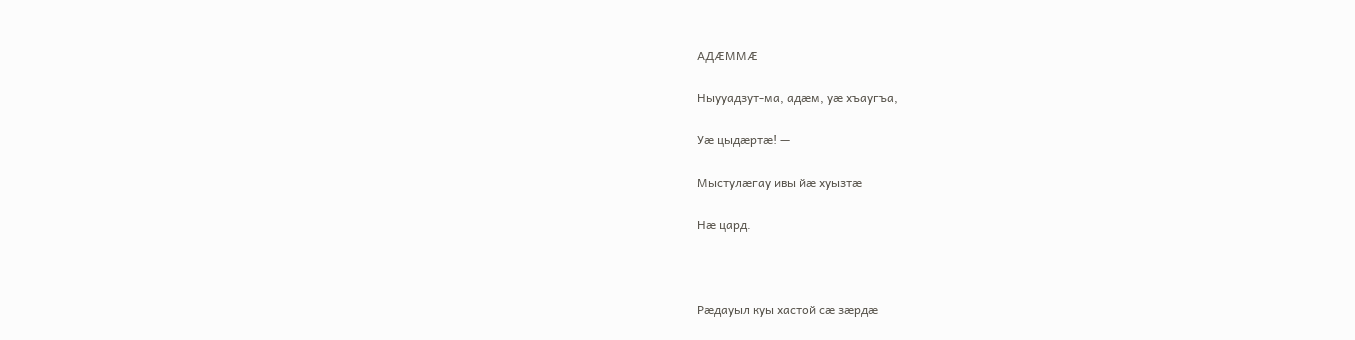АДÆММÆ

Ныууадзут-ма, адæм, уæ хъаугъа,

Уæ цыдæртæ! —

Мыстулæгау ивы йæ хуызтæ

Нæ цард.



Рæдауыл куы хастой сæ зæрдæ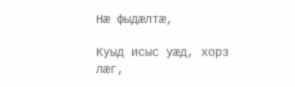Нæ фыдæлтæ,

Куыд исыс уæд, хорз лæг,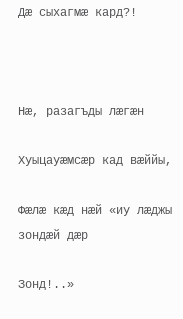Дæ сыхагмæ кард?!



Нæ, разагъды лæгæн

Хуыцауæмсæр кад вæййы,

Фæлæ кæд нæй «иу лæджы зондæй дæр

Зонд!..»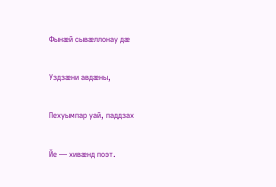Фынæй сывæллонау дæ

Уздзæни авдæны,

Пехуымпар уай, паддзах

Йе — хивæнд поэт.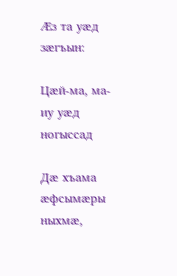Æз та уæд зæгъын:

Цæй-ма, ма-иу уæд ногыссад

Дæ хъама æфсымæры ныхмæ,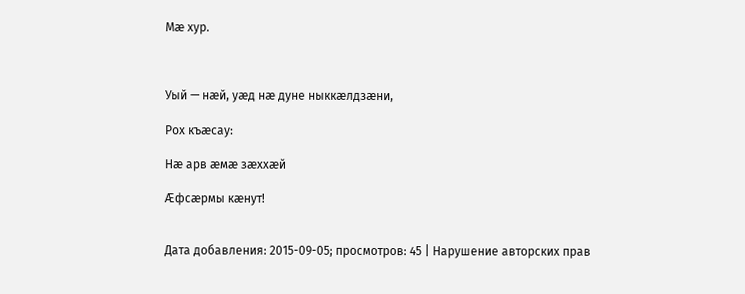Мæ хур.



Уый — нæй, уæд нæ дуне ныккæлдзæни,

Рох къæсау:

Нæ арв æмæ зæххæй

Æфсæрмы кæнут!


Дата добавления: 2015-09-05; просмотров: 45 | Нарушение авторских прав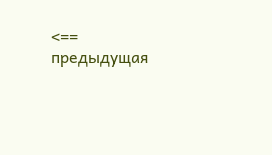<== предыдущая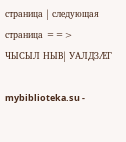страница | следующая страница ==>
ЧЫСЫЛ НЫВ| УАЛДЗÆГ

mybiblioteka.su -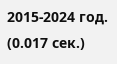2015-2024 год. (0.017 сек.)